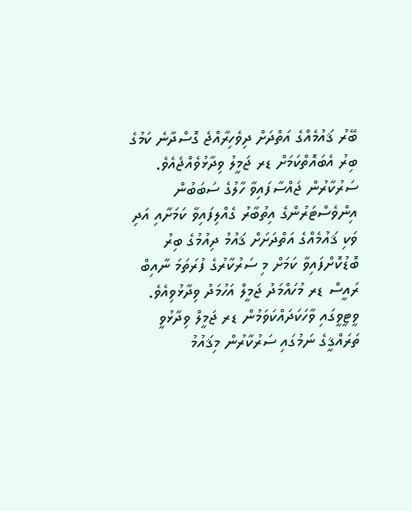ބޭރު ޤައުމެއްގެ އަތްދަށް ދިވެހިރާއްޖެ ގޮސްދާނެ ކަމުގެ ބިރު އެބައޮތްކަމަށް ޑރ ޖަމީލު ވިދާޅުވެއްޖެއެވެ.
ސަރުކާރުން ޖައްސާފައިވާ ހާލުގެ ސަބަބުން އިންވެސްޓަރުންގެ އިތުބާރު ގެއްލިފައިވާ ކަމަށާއި އަދި ވަކި ޤައުމެއްގެ އަތްދަށަށް ޤައުމު ދިއުމުގެ ބިރު ބޮޑުކޮށްފައިވާ ކަމަށް މި ސަރުކާރުގެ ފުރަތަމަ ނާއިބް ރައީސް ޑރ މުހައްމަދު ޖަމީލް އަހުމަދު ވިދާޅުވިއެވެ. ވީޓީވީގައި ވާހަކަދައްކަވަމުން ޑރ ޖަމީލް ވިދާޅުވީ ތަރައްޤީގެ ނަމުގައި ސަރުކާރުން މިޤައުމު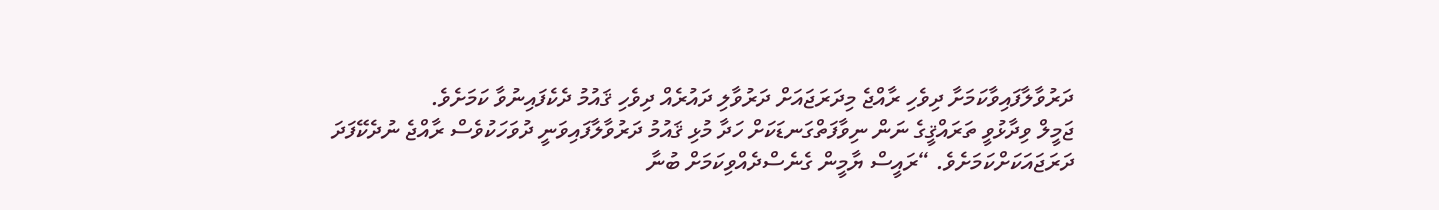ދަރުވާލާފައިވާކަމަށާ ދިވެހި ރާއްޖެ މިދަރަޖައަށް ދަރުވާލި ދައުރެއް ދިވެހި ޤައުމު ދެކެފައިނުވާ ކަމަށެވެ.
ޖަމީލް ވިދާޅުވީ ތަރައްޤީގެ ނަން ނިވާފަތްގަނޑަކަށް ހަދާ މުޅި ޤައުމު ދަރުވާލާފައިވަނީ ދުވަހަކުވެސް ރާއްޖެ ނުދެކޭފަދަ ދަރަޖައަކަށްކަމަށެވެ. “ރައީސް ޔާމީން ގެނެސްދެއްވިކަމަށް ބުނާ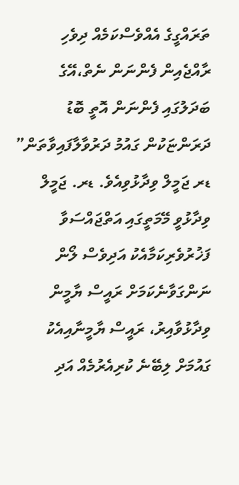ތަރައްގީގެ އެއްވެސްކަމެއް ދިވެހި ރާއްޖެއިން ފެންނަން ނެތް،އޭގެ ބަދަލުގައި ފެންނަން އޮތީ ބޮޑު ދަރަންޏަކުން ގައުމު ދަރުވާލާފައިވާތަން” ޑރ ޖަމީލް ވިދާޅުވިއެވެ. ޑރ. ޖަމީލް ވިދާޅުވީ މޭމަތީގައި އަތްޖައްސަވާ ފަޚުރުވެރިކަމާއެކު އަދިވެސް ލޯން ނަންގަވާނެކަމަށް ރައީސް ޔާމީން ވިދާޅުވާއިރު، ރައީސް ޔާމީނާއިއެކު ގައުމަށް ލިބޭނެ ކުރިއެރުމެއް އަދި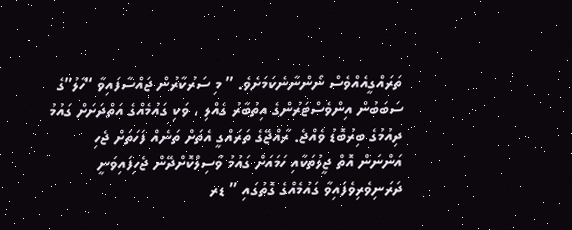ތަރައްގީއެއްވެސް ނޯންނާނެކަމަށެވެ. ” މި ސަރުކާރުން ޖައްސާފައިވާ “ހާލު”ގެ ސަބަބުން އިންވެސްޓަރުންގެ އިތުބާރު ގެއްލި ، ވަކި ގައުމެއްގެ އަތްދަށަށް ގައުމު ދިއުމުގެ ބިރުބޮޑު ވެއްޖެ. ރާއްޖޭގެ ތަރައްގީ އެތަށް ތަނެއް ފަހަތަށް ޖެހި އަންނަން އޮތް ޖީލުތަކާއި ހަމައަށް ގައުމު ވާސިލްކޮށްދޭން ޖެހިފައިވަނީ ދަރަނިވެރިވެފައިވާ ގައުމެއްގެ ގޮތުގައި ” ޑރ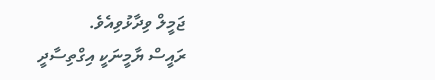ޖަމީލް ވިދާޅުވިއެވެ.
ރައީސް ޔާމީނަކީ އިގްތިސާދީ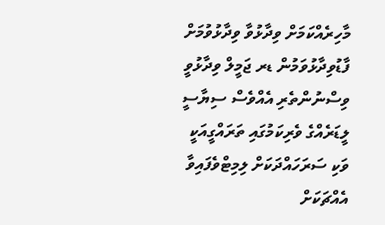މާހިރެއްކަމަށް ވިދާޅުވާ ވިދާޅުވުމަށް ފާޑުވިދާޅުވަމުން ޑރ ޖަމީލް ވިދާޅުވީ ވިސްނުންތެރި އެއްވެސް ސިޔާސީ ލީޑަރެއްގެ ވެރިކަމުގައި ތަރައްގީއަކީ ވަކި ސަރަހައްދަކަށް ލިމިޓްވެފައިވާ އެއްޗަކަށް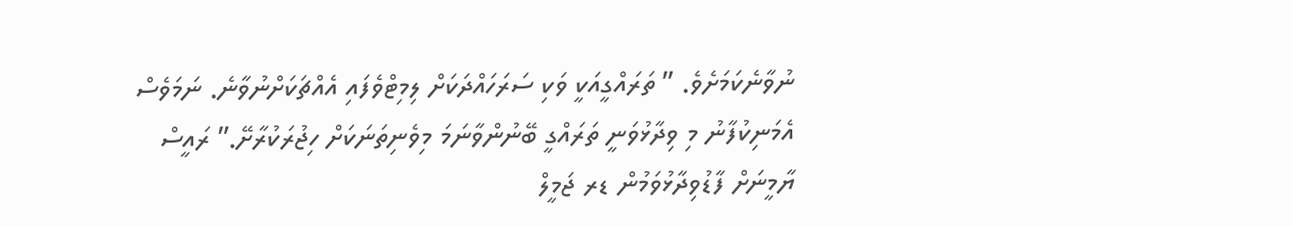ނުވާނެކަމަށެވެ. ” ތަރައްގީއަކީ ވަކި ސަރަހައްދަކަށް ލިމިޓްވެފައި އެއްޗަކަށްނުވާނެ. ނަމަވެސް އެމަނިކުފާނު މި ވިދާޅުވަނީ ތަރައްގީ ބޭނުންވާނަމަ މިވެނިތަނަކަށް ހިޖުރަކުރާށޭ.” ރައީސް ޔާމީނަށް ފާޑުވިދާޅުވަމުން ޑރ ޖަމީލް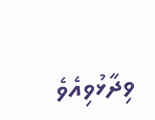ވިދާޅުވިއެވެ